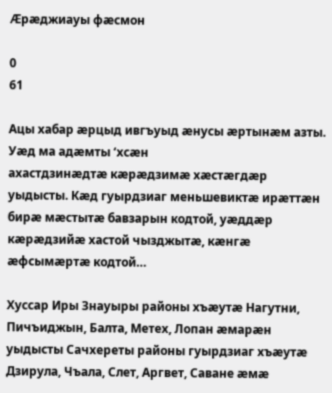Æрæджиауы фæсмон

0
61

Ацы хабар æрцыд ивгъуыд æнусы æртынæм азты. Уæд ма адæмты ‘хсæн
ахастдзинæдтæ кæрæдзимæ хæстæгдæр уыдысты. Кæд гуырдзиаг меньшевиктæ ирæттæн бирæ мæстытæ бавзарын кодтой, уæддæр кæрæдзийæ хастой чызджытæ, кæнгæ æфсымæртæ кодтой…

Хуссар Иры Знауыры районы хъæутæ Нагутни, Пичъиджын, Балта, Метех, Лопан æмарæн уыдысты Сачхереты районы гуырдзиаг хъæутæ Дзирула, Чъала, Слет, Аргвет, Саване æмæ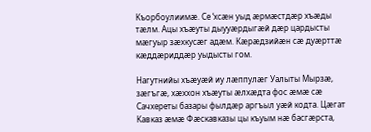Къорбоулиимæ. Се ‘хсæн уыд æрмæстдæр хъæды тæлм. Ацы хъæуты дыууæрдыгæй дæр цардысты мæгуыр зæхкусæг адæм. Кæрæдзийæн сæ дуæрттæ кæддæриддæр уыдысты гом.

Нагутнийы хъæуæй иу лæппулæг Уалыты Мырзæ, зæгъгæ, хæххон хъæуты æлхæдта фос æмæ сæ Сачхереты базары фылдæр аргъыл уæй кодта. Цæгат Кавказ æмæ Фæскавказы цы къуым нæ басгæрста,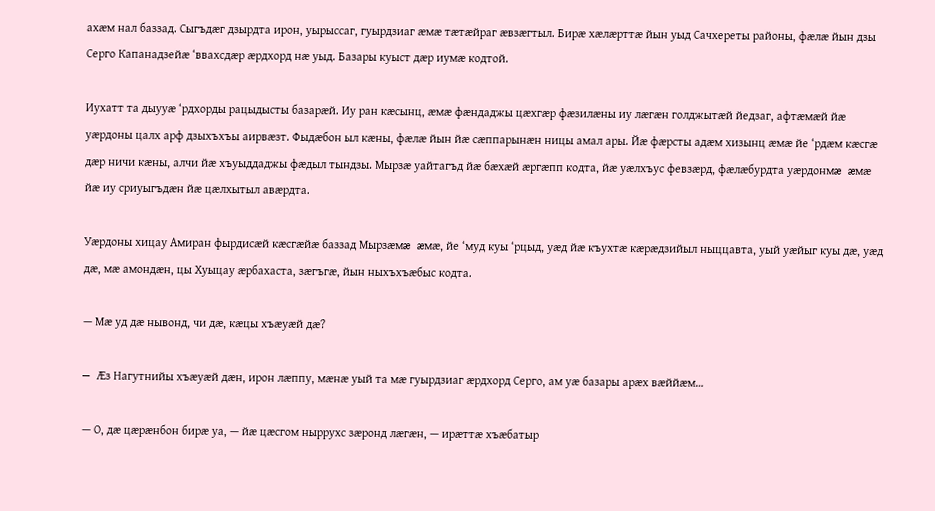ахæм нал баззад. Сыгъдæг дзырдта ирон, уырыссаг, гуырдзиаг æмæ тæтæйраг æвзæгтыл. Бирæ хæлæрттæ йын уыд Сачхереты районы, фæлæ йын дзы Серго Капанадзейæ ‘ввахсдæр æрдхорд нæ уыд. Базары куыст дæр иумæ кодтой.

Иухатт та дыууæ ‘рдхорды рацыдысты базарæй. Иу ран кæсынц, æмæ фæндаджы цæхгæр фæзилæны иу лæгæн голджытæй йедзаг, афтæмæй йæ уæрдоны цалх арф дзыхъхъы аирвæзт. Фыдæбон ыл кæны, фæлæ йын йæ сæппарынæн ницы амал ары. Йæ фæрсты адæм хизынц æмæ йе ‘рдæм кæсгæ дæр ничи кæны, алчи йæ хъуыддаджы фæдыл тындзы. Мырзæ уайтагъд йæ бæхæй æргæпп кодта, йæ уæлхъус февзæрд, фæлæбурдта уæрдонмæ æмæ йæ иу сриуыгъдæн йæ цæлхытыл авæрдта.

Уæрдоны хицау Амиран фырдисæй кæсгæйæ баззад Мырзæмæ æмæ, йе ‘муд куы ‘рцыд, уæд йæ къухтæ кæрæдзийыл ныццавта, уый уæйыг куы дæ, уæд дæ, мæ амондæн, цы Хуыцау æрбахаста, зæгъгæ, йын ныхъхъæбыс кодта.

— Мæ уд дæ нывонд, чи дæ, кæцы хъæуæй дæ?

— Æз Нагутнийы хъæуæй дæн, ирон лæппу, мæнæ уый та мæ гуырдзиаг æрдхорд Серго, ам уæ базары арæх вæййæм…

— О, дæ цæрæнбон бирæ уа, — йæ цæсгом ныррухс зæронд лæгæн, — ирæттæ хъæбатыр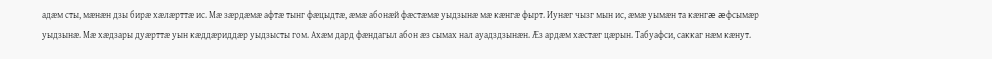адæм сты, мæнæн дзы бирæ хæлæрттæ ис. Мæ зæрдæмæ афтæ тынг фæцыдтæ, æмæ абонæй фæстæмæ уыдзынæ мæ кæнгæ фырт. Иунæг чызг мын ис, æмæ уымæн та кæнгæ æфсымæр уыдзынæ. Мæ хæдзары дуæрттæ уын кæддæриддæр уыдзысты гом. Ахæм дард фæндагыл абон æз сымах нал ауадздзынæн. Æз ардæм хæстæг цæрын. Табуафси, саккаг нæм кæнут.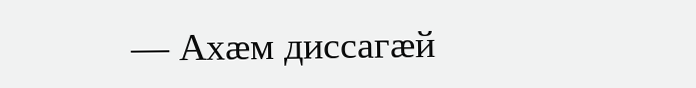— Ахæм диссагæй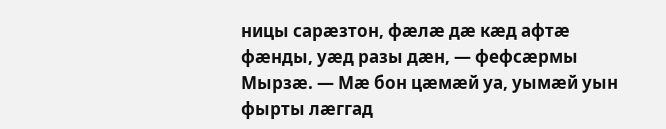ницы сарæзтон, фæлæ дæ кæд афтæ фæнды, уæд разы дæн, — фефсæрмы Мырзæ. — Мæ бон цæмæй уа, уымæй уын фырты лæггад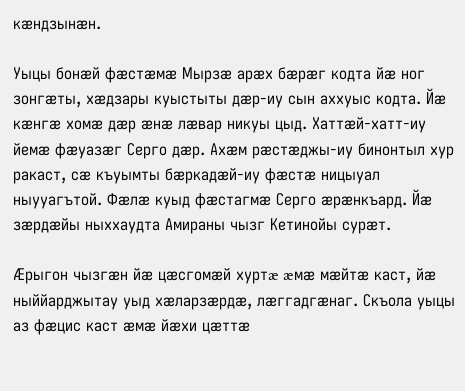кæндзынæн.

Уыцы бонæй фæстæмæ Мырзæ арæх бæрæг кодта йæ ног зонгæты, хæдзары куыстыты дæр-иу сын аххуыс кодта. Йæ кæнгæ хомæ дæр æнæ лæвар никуы цыд. Хаттæй-хатт-иу йемæ фæуазæг Серго дæр. Ахæм рæстæджы-иу бинонтыл хур ракаст, сæ къуымты бæркадæй-иу фæстæ ницыуал ныууагътой. Фæлæ куыд фæстагмæ Серго æрæнкъард. Йæ зæрдæйы ныххаудта Амираны чызг Кетинойы сурæт.

Æрыгон чызгæн йæ цæсгомæй хуртæ æмæ мæйтæ каст, йæ ныййарджытау уыд хæларзæрдæ, лæггадгæнаг. Скъола уыцы аз фæцис каст æмæ йæхи цæттæ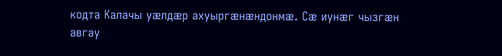кодта Калачы уæлдæр ахуыргæнæндонмæ. Сæ иунæг чызгæн авгау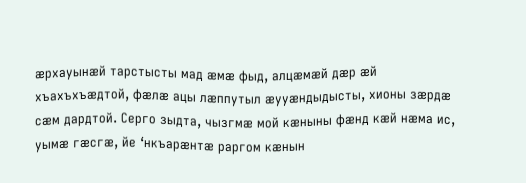æрхауынæй тарстысты мад æмæ фыд, алцæмæй дæр æй хъахъхъæдтой, фæлæ ацы лæппутыл æууæндыдысты, хионы зæрдæ сæм дардтой. Серго зыдта, чызгмæ мой кæныны фæнд кæй нæма ис, уымæ гæсгæ, йе ‘нкъарæнтæ раргом кæнын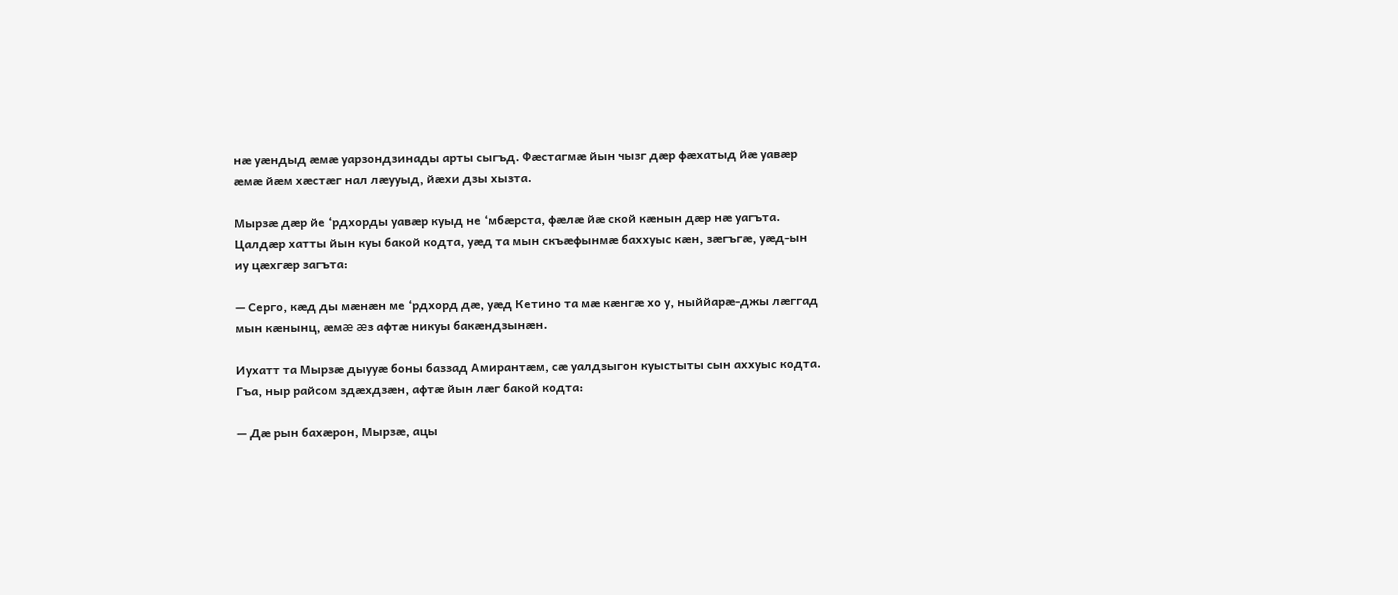нæ уæндыд æмæ уарзондзинады арты сыгъд. Фæстагмæ йын чызг дæр фæхатыд йæ уавæр æмæ йæм хæстæг нал лæууыд, йæхи дзы хызта.

Мырзæ дæр йе ‘рдхорды уавæр куыд не ‘мбæрста, фæлæ йæ ской кæнын дæр нæ уагъта. Цалдæр хатты йын куы бакой кодта, уæд та мын скъæфынмæ баххуыс кæн, зæгъгæ, уæд-ын иу цæхгæр загъта:

— Серго, кæд ды мæнæн ме ‘рдхорд дæ, уæд Кетино та мæ кæнгæ хо у, ныййарæ-джы лæггад мын кæнынц, æмæ æз афтæ никуы бакæндзынæн.

Иухатт та Мырзæ дыууæ боны баззад Амирантæм, сæ уалдзыгон куыстыты сын аххуыс кодта. Гъа, ныр райсом здæхдзæн, афтæ йын лæг бакой кодта:

— Дæ рын бахæрон, Мырзæ, ацы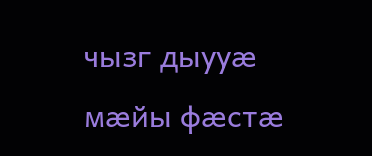чызг дыууæ мæйы фæстæ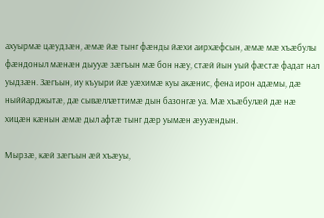ахуырмæ цæудзæн, æмæ йæ тынг фæнды йæхи аирхæфсын, æмæ мæ хъæбулы фæндоныл мæнæн дыууæ зæгъын мæ бон нæу, стæй йын уый фæстæ фадат нал уыдзæн. Зæгъын, иу къуыри йæ уæхимæ куы акæнис, фена ирон адæмы, дæ ныййарджытæ, дæ сывæллæттимæ дын базонгæ уа. Мæ хъæбулæй дæ нæ хицæн кæнын æмæ дыл афтæ тынг дæр уымæн æууæндын.

Мырзæ, кæй зæгъын æй хъæуы,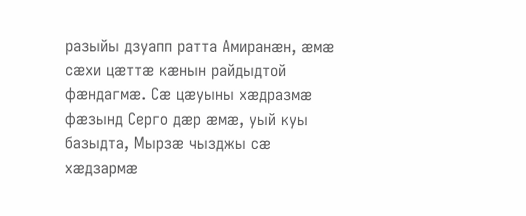разыйы дзуапп ратта Амиранæн, æмæ сæхи цæттæ кæнын райдыдтой фæндагмæ. Сæ цæуыны хæдразмæ фæзынд Серго дæр æмæ, уый куы базыдта, Мырзæ чызджы сæ хæдзармæ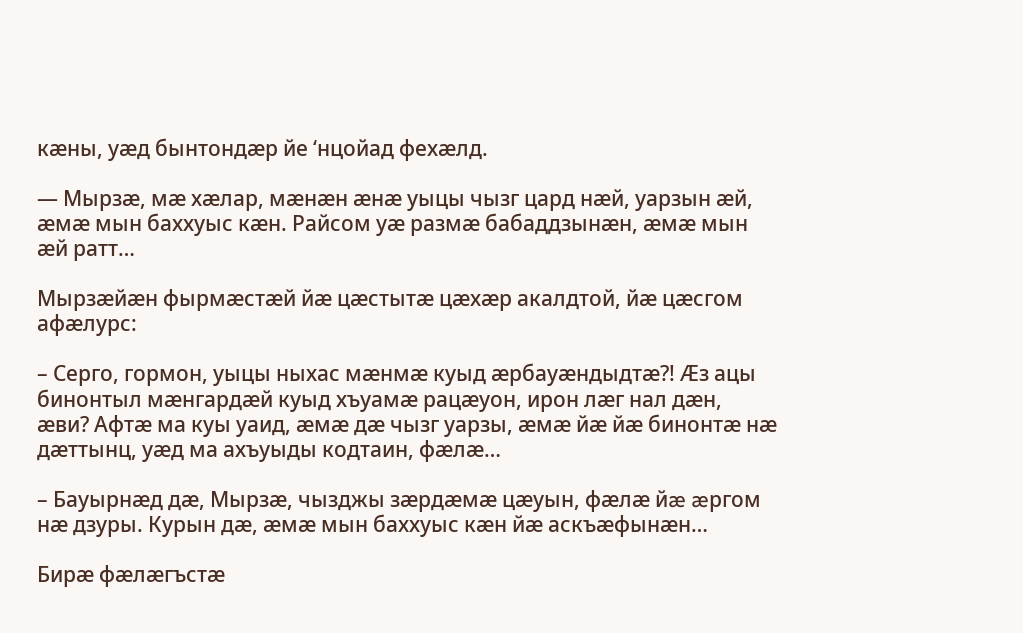кæны, уæд бынтондæр йе ‘нцойад фехæлд.

— Мырзæ, мæ хæлар, мæнæн æнæ уыцы чызг цард нæй, уарзын æй, æмæ мын баххуыс кæн. Райсом уæ размæ бабаддзынæн, æмæ мын æй ратт…

Мырзæйæн фырмæстæй йæ цæстытæ цæхæр акалдтой, йæ цæсгом афæлурс:

– Серго, гормон, уыцы ныхас мæнмæ куыд æрбауæндыдтæ?! Æз ацы бинонтыл мæнгардæй куыд хъуамæ рацæуон, ирон лæг нал дæн, æви? Афтæ ма куы уаид, æмæ дæ чызг уарзы, æмæ йæ йæ бинонтæ нæ дæттынц, уæд ма ахъуыды кодтаин, фæлæ…

– Бауырнæд дæ, Мырзæ, чызджы зæрдæмæ цæуын, фæлæ йæ æргом нæ дзуры. Курын дæ, æмæ мын баххуыс кæн йæ аскъæфынæн…

Бирæ фæлæгъстæ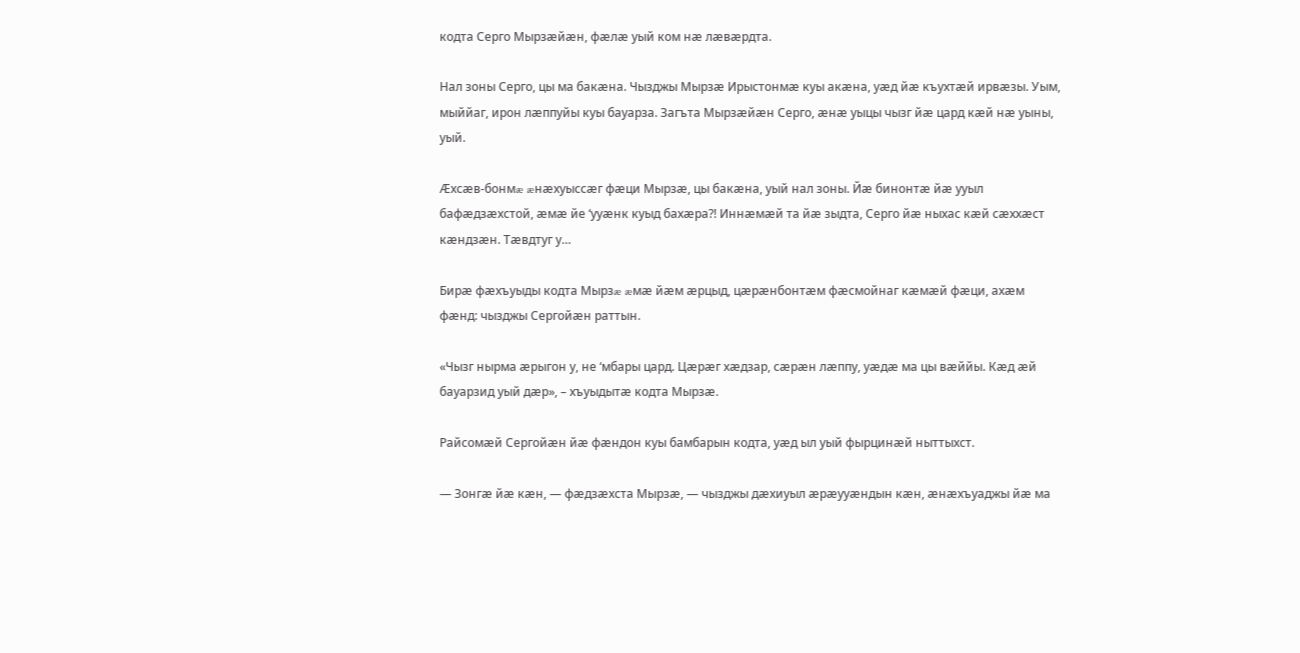кодта Серго Мырзæйæн, фæлæ уый ком нæ лæвæрдта.

Нал зоны Серго, цы ма бакæна. Чызджы Мырзæ Ирыстонмæ куы акæна, уæд йæ къухтæй ирвæзы. Уым, мыййаг, ирон лæппуйы куы бауарза. Загъта Мырзæйæн Серго, æнæ уыцы чызг йæ цард кæй нæ уыны, уый.

Æхсæв-бонмæ æнæхуыссæг фæци Мырзæ, цы бакæна, уый нал зоны. Йæ бинонтæ йæ ууыл бафæдзæхстой, æмæ йе ‘ууæнк куыд бахæра?! Иннæмæй та йæ зыдта, Серго йæ ныхас кæй сæххæст кæндзæн. Тæвдтуг у…

Бирæ фæхъуыды кодта Мырзæ æмæ йæм æрцыд, цæрæнбонтæм фæсмойнаг кæмæй фæци, ахæм фæнд: чызджы Сергойæн раттын.

«Чызг нырма æрыгон у, не ‘мбары цард. Цæрæг хæдзар, сæрæн лæппу, уæдæ ма цы вæййы. Кæд æй бауарзид уый дæр», – хъуыдытæ кодта Мырзæ.

Райсомæй Сергойæн йæ фæндон куы бамбарын кодта, уæд ыл уый фырцинæй ныттыхст.

— Зонгæ йæ кæн, — фæдзæхста Мырзæ, — чызджы дæхиуыл æрæууæндын кæн, æнæхъуаджы йæ ма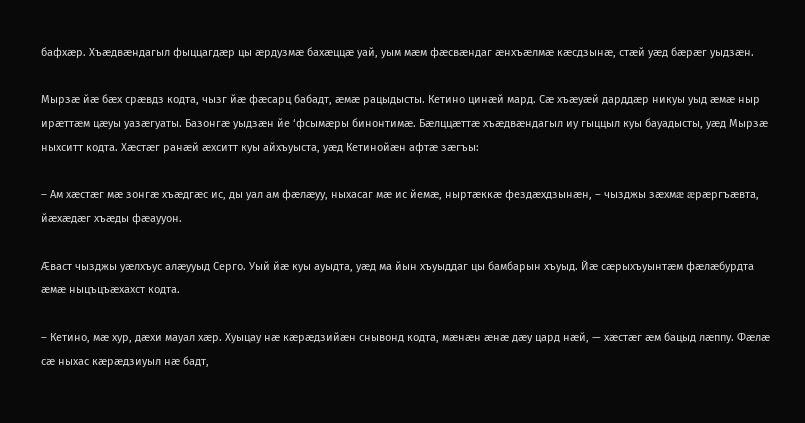бафхæр. Хъæдвæндагыл фыццагдæр цы æрдузмæ бахæццæ уай, уым мæм фæсвæндаг æнхъæлмæ кæсдзынæ, стæй уæд бæрæг уыдзæн.

Мырзæ йæ бæх срæвдз кодта, чызг йæ фæсарц бабадт, æмæ рацыдысты. Кетино цинæй мард. Сæ хъæуæй дарддæр никуы уыд æмæ ныр ирæттæм цæуы уазæгуаты. Базонгæ уыдзæн йе ‘фсымæры бинонтимæ. Бæлццæттæ хъæдвæндагыл иу гыццыл куы бауадысты, уæд Мырзæ ныхситт кодта. Хæстæг ранæй æхситт куы айхъуыста, уæд Кетинойæн афтæ зæгъы:

– Ам хæстæг мæ зонгæ хъæдгæс ис, ды уал ам фæлæуу, ныхасаг мæ ис йемæ, ныртæккæ фездæхдзынæн, – чызджы зæхмæ æрæргъæвта, йæхæдæг хъæды фæаууон.

Æваст чызджы уæлхъус алæууыд Серго. Уый йæ куы ауыдта, уæд ма йын хъуыддаг цы бамбарын хъуыд. Йæ сæрыхъуынтæм фæлæбурдта æмæ ныцъцъæхахст кодта.

– Кетино, мæ хур, дæхи мауал хæр. Хуыцау нæ кæрæдзийæн снывонд кодта, мæнæн æнæ дæу цард нæй, — хæстæг æм бацыд лæппу. Фæлæ сæ ныхас кæрæдзиуыл нæ бадт,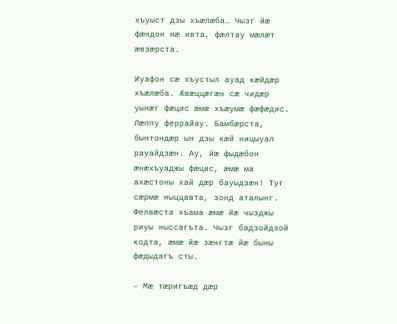хъуыст дзы хъæлæба… Чызг йæ фæндон нæ ивта, фæлтау мæлæт æвзæрста.

Иуафон сæ хъустыл ауад кæйдæр хъæлæба. Æвæццæгæн сæ чидæр уынæг фæцис æмæ хъæумæ фæфæдис. Лæппу феррайау. Бамбæрста, бынтондæр ын дзы кæй ницыуал рауайдзæн. Ау, йæ фыдæбон æнæхъуаджы фæцис, æмæ ма ахæстоны хай дæр бауыдзæн! Туг сæрмæ ныццавта, зонд аталынг. Фелвæста хъама æмæ йæ чызджы риуы ныссагъта. Чызг бадзойдзой кодта, æмæ йæ зæнгтæ йæ быны фæдыдагъ сты.

– Мæ тæригъæд дæр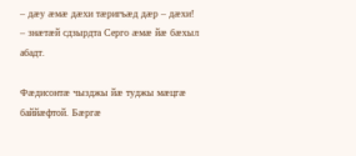– дæу æмæ дæхи тæригъæд дæр – дæхи! – знæтæй сдзырдта Серго æмæ йæ бæхыл абадт.

Фæдисонтæ чызджы йæ туджы мæцгæ баййæфтой. Бæргæ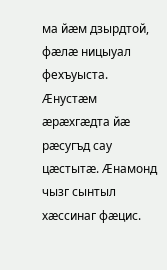ма йæм дзырдтой, фæлæ ницыуал фехъуыста. Æнустæм æрæхгæдта йæ рæсугъд сау цæстытæ. Æнамонд чызг сынтыл хæссинаг фæцис.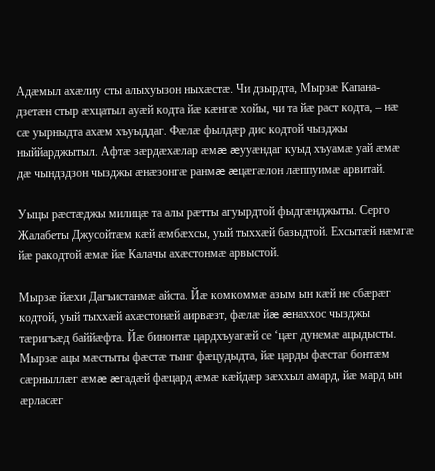Адæмыл ахæлиу сты алыхуызон ныхæстæ. Чи дзырдта, Мырзæ Капана-дзетæн стыр æхцатыл ауæй кодта йæ кæнгæ хойы, чи та йæ раст кодта, – нæ сæ уырныдта ахæм хъуыддаг. Фæлæ фылдæр дис кодтой чызджы ныййарджытыл. Афтæ зæрдæхæлар æмæ æууæндаг куыд хъуамæ уай æмæ дæ чындздзон чызджы æнæзонгæ ранмæ æцæгæлон лæппуимæ арвитай.

Уыцы рæстæджы милицæ та алы рæтты агуырдтой фыдгæнджыты. Серго Жалабеты Джусойтæм кæй æмбæхсы, уый тыххæй базыдтой. Ехсытæй нæмгæ йæ ракодтой æмæ йæ Калачы ахæстонмæ арвыстой.

Мырзæ йæхи Дагъистанмæ айста. Йæ комкоммæ азым ын кæй не сбæрæг кодтой, уый тыххæй ахæстонæй аирвæзт, фæлæ йæ æнаххос чызджы тæригъæд баййæфта. Йæ бинонтæ цардхъуагæй се ‘цæг дунемæ ацыдысты. Мырзæ ацы мæстыты фæстæ тынг фæцудыдта, йæ царды фæстаг бонтæм сæрныллæг æмæ æгадæй фæцард æмæ кæйдæр зæххыл амард, йæ мард ын æрласæг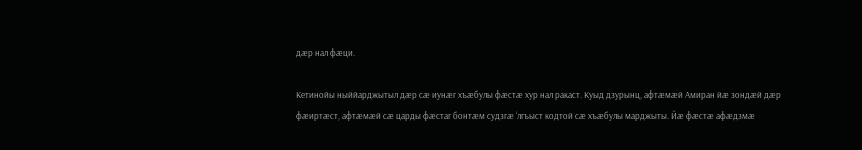дæр нал фæци.

Кетинойы ныййарджытыл дæр сæ иунæг хъæбулы фæстæ хур нал ракаст. Куыд дзурынц, афтæмæй Амиран йæ зондæй дæр фæиртæст, афтæмæй сæ царды фæстаг бонтæм судзгæ ‘лгъыст кодтой сæ хъæбулы марджыты. Йæ фæстæ афæдзмæ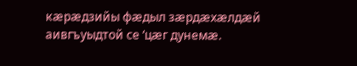кæрæдзийы фæдыл зæрдæхæлдæй аивгъуыдтой се ‘цæг дунемæ.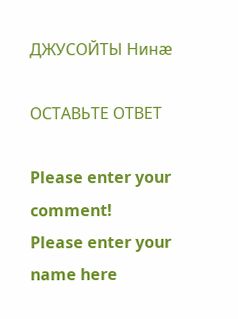ДЖУСОЙТЫ Нинæ

ОСТАВЬТЕ ОТВЕТ

Please enter your comment!
Please enter your name here